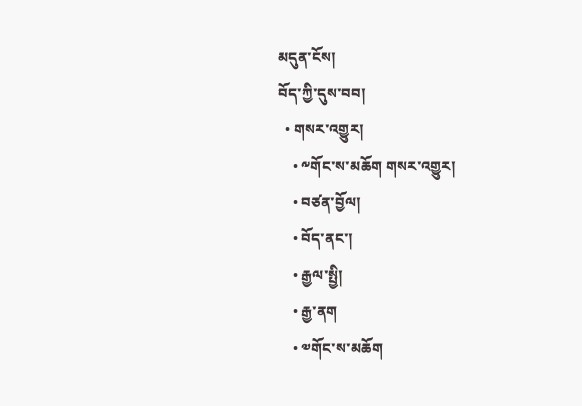མདུན་ངོས།
བོད་ཀྱི་དུས་བབ།
  • གསར་འགྱུར།
    • ༸གོང་ས་མཆོག གསར་འགྱུར།
    • བཙན་བྱོལ།
    • བོད་ནང་།
    • རྒྱལ་སྤྱི།
    • རྒྱ་ནག
    • ༧གོང་ས་མཆོག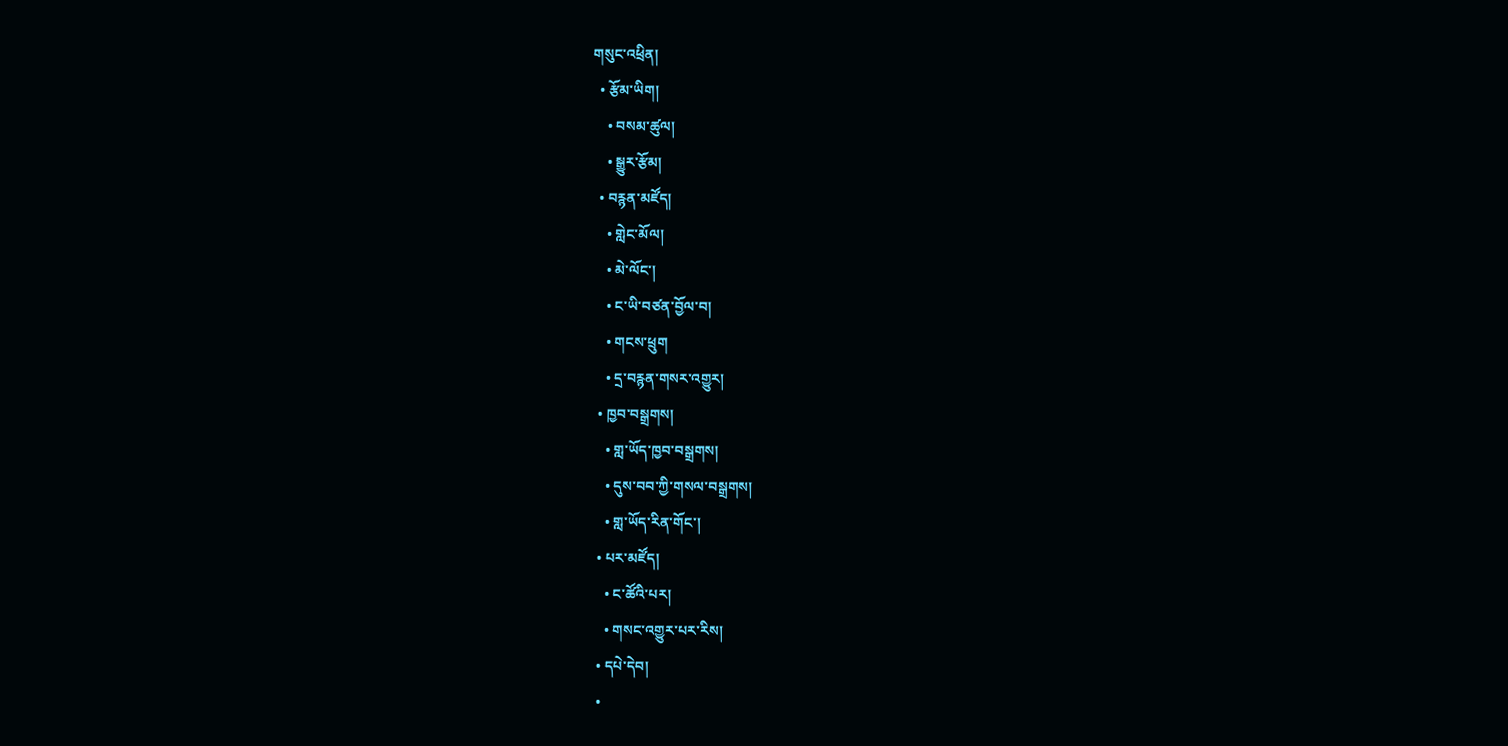གསུང་འཕྲིན།
  • རྩོམ་ཡིག།
    • བསམ་ཚུལ།
    • སྒྱུར་རྩོམ།
  • བརྙན་མཛོད།
    • གླེང་མོལ།
    • མེ་ལོང་།
    • ང་ཡི་བཙན་བྱོལ་བ།
    • གངས་ཕྲུག
    • དྲ་བརྙན་གསར་འགྱུར།
  • ཁྱབ་བསྒྲགས།
    • གླ་ཡོད་ཁྱབ་བསྒྲགས།
    • དུས་བབ་ཀྱི་གསལ་བསྒྲགས།
    • གླ་ཡོད་རིན་གོང་།
  • པར་མཛོད།
    • ང་ཚོའི་པར།
    • གསང་འགྱུར་པར་རིས།
  • དཔེ་དེབ།
  •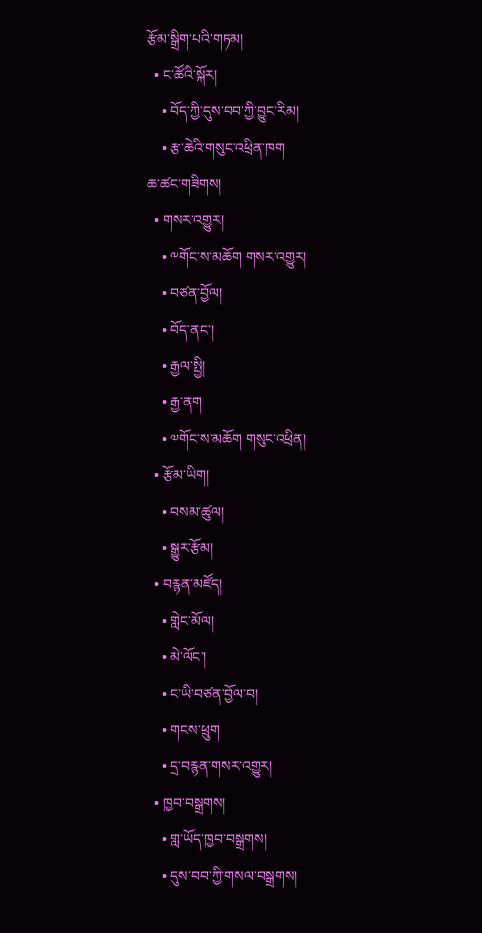རྩོམ་སྒྲིག་པའི་གཏམ།
  • ང་ཚོའི་སྐོར།
    • བོད་ཀྱི་དུས་བབ་ཀྱི་བྱུང་རིམ།
    • རྩ་ཆེའི་གསུང་འཕྲིན་ཁག
ཆ་ཚང་གཟིགས།
  • གསར་འགྱུར།
    • ༸གོང་ས་མཆོག གསར་འགྱུར།
    • བཙན་བྱོལ།
    • བོད་ནང་།
    • རྒྱལ་སྤྱི།
    • རྒྱ་ནག
    • ༧གོང་ས་མཆོག གསུང་འཕྲིན།
  • རྩོམ་ཡིག།
    • བསམ་ཚུལ།
    • སྒྱུར་རྩོམ།
  • བརྙན་མཛོད།
    • གླེང་མོལ།
    • མེ་ལོང་།
    • ང་ཡི་བཙན་བྱོལ་བ།
    • གངས་ཕྲུག
    • དྲ་བརྙན་གསར་འགྱུར།
  • ཁྱབ་བསྒྲགས།
    • གླ་ཡོད་ཁྱབ་བསྒྲགས།
    • དུས་བབ་ཀྱི་གསལ་བསྒྲགས།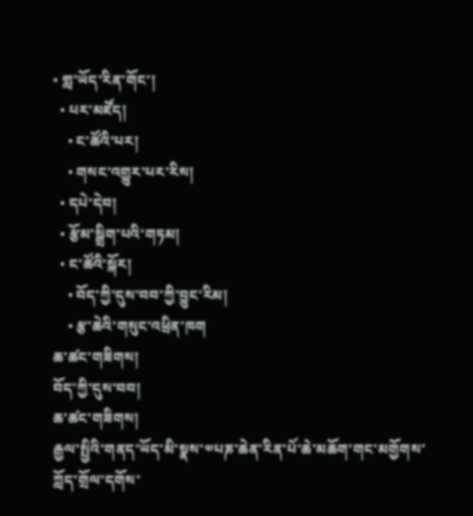• གླ་ཡོད་རིན་གོང་།
  • པར་མཛོད།
    • ང་ཚོའི་པར།
    • གསང་འགྱུར་པར་རིས།
  • དཔེ་དེབ།
  • རྩོམ་སྒྲིག་པའི་གཏམ།
  • ང་ཚོའི་སྐོར།
    • བོད་ཀྱི་དུས་བབ་ཀྱི་བྱུང་རིམ།
    • རྩ་ཆེའི་གསུང་འཕྲིན་ཁག
ཆ་ཚང་གཟིགས།
བོད་ཀྱི་དུས་བབ།
ཆ་ཚང་གཟིགས།
རྒྱལ་སྤྱིའི་གནད་ཡོད་མི་སྣས་༧པཎ་ཆེན་རིན་པོ་ཆེ་མཆོག་གང་མགྱོགས་ཀློད་གྲོལ་དགོས་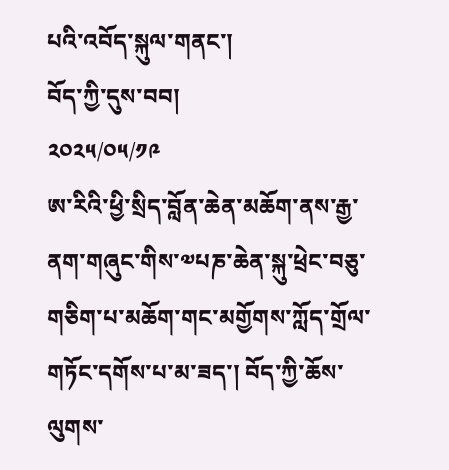པའི་འབོད་སྐུལ་གནང་།
བོད་ཀྱི་དུས་བབ།
༢༠༢༥/༠༥/༡༩
ཨ་རིའི་ཕྱི་སྲིད་བློན་ཆེན་མཆོག་ནས་རྒྱ་ནག་གཞུང་གིས་༧པཎ་ཆེན་སྐུ་ཕྲེང་བཅུ་གཅིག་པ་མཆོག་གང་མགྱོགས་ཀློད་གྲོལ་གཏོང་དགོས་པ་མ་ཟད་། བོད་ཀྱི་ཆོས་ལུགས་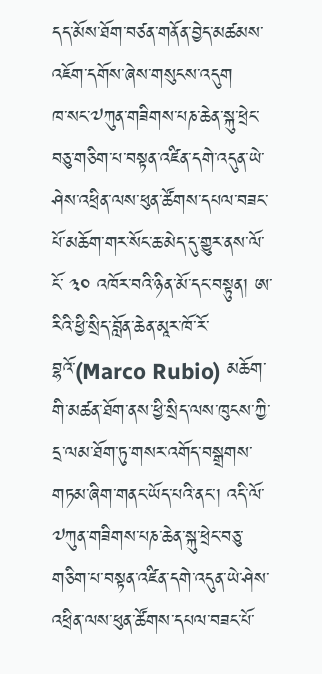དད་མོས་ཐོག་བཙན་གནོན་བྱེད་མཚམས་འཇོག་དགོས་ཞེས་གསུངས་འདུག
ཁ་སང་༧ཀུན་གཟིགས་པཎ་ཆེན་སྐུ་ཕྲེང་བཅུ་གཅིག་པ་བསྟན་འཛིན་དགེ་འདུན་ཡེ་ཤེས་འཕྲིན་ལས་ཕུན་ཚོགས་དཔལ་བཟང་པོ་མཆོག་གར་སོང་ཆ་མེད་དུ་གྱུར་ནས་ལོ་ངོ་ ༣༠ འཁོར་བའི་ཉིན་མོ་དང་བསྟུན། ཨ་རིའི་ཕྱི་སྲིད་བློན་ཆེན་མཱར་ཁོ་རོ་བྷའོ་(Marco Rubio) མཆོག་གི་མཚན་ཐོག་ནས་ཕྱི་སྲིད་ལས་ཁུངས་ཀྱི་དྲ་ལམ་ཐོག་ཏུ་གསར་འགོད་བསྒྲགས་གཏམ་ཞིག་གནང་ཡོད་པའི་ནང་། འདི་ལོ་༧ཀུན་གཟིགས་པཎ་ཆེན་སྐུ་ཕྲེང་བཅུ་གཅིག་པ་བསྟན་འཛིན་དགེ་འདུན་ཡེ་ཤེས་འཕྲིན་ལས་ཕུན་ཚོགས་དཔལ་བཟང་པོ་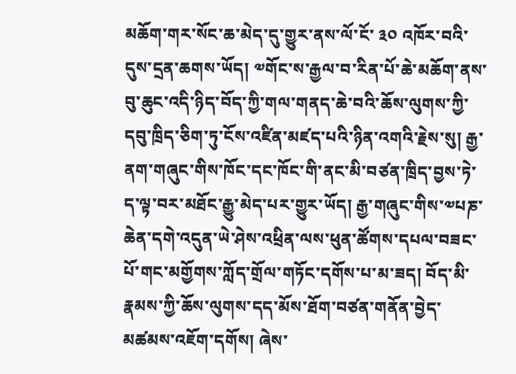མཆོག་གར་སོང་ཆ་མེད་དུ་གྱུར་ནས་ལོ་ངོ་ ༣༠ འཁོར་བའི་དུས་དྲན་ཆགས་ཡོད། ༧གོང་ས་རྒྱལ་བ་རིན་པོ་ཆེ་མཆོག་ནས་བུ་ཆུང་འདི་ཉིད་བོད་ཀྱི་གལ་གནད་ཆེ་བའི་ཆོས་ལུགས་ཀྱི་དབུ་ཁྲིད་ཅིག་ཏུ་ངོས་འཛིན་མཛད་པའི་ཉིན་འགའི་རྗེས་སུ། རྒྱ་ནག་གཞུང་གིས་ཁོང་དང་ཁོང་གི་ནང་མི་བཙན་ཁྲིད་བྱས་ཏེ་ད་ལྟ་བར་མཐོང་རྒྱུ་མེད་པར་གྱུར་ཡོད། རྒྱ་གཞུང་གིས་༧པཎ་ཆེན་དགེ་འདུན་ཡེ་ཤེས་འཕྲིན་ལས་ཕུན་ཚོགས་དཔལ་བཟང་པོ་གང་མགྱོགས་ཀློད་གྲོལ་གཏོང་དགོས་པ་མ་ཟད། བོད་མི་རྣམས་ཀྱི་ཆོས་ལུགས་དད་མོས་ཐོག་བཙན་གནོན་བྱེད་མཚམས་འཇོག་དགོས། ཞེས་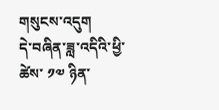གསུངས་འདུག
དེ་བཞིན་ཟླ་འདིའི་ཕྱི་ཚེས་ ༡༧ ཉིན་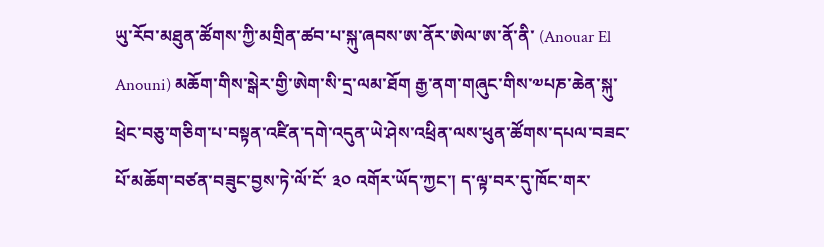ཡུ་རོབ་མཐུན་ཚོགས་ཀྱི་མགྲིན་ཚབ་པ་སྐུ་ཞབས་ཨ་ནོར་ཨེལ་ཨ་ནོ་ནི་ (Anouar El Anouni) མཆོག་གིས་སྒེར་གྱི་ཨེག་སི་དྲ་ལམ་ཐོག རྒྱ་ནག་གཞུང་གིས་༧པཎ་ཆེན་སྐུ་ཕྲེང་བཅུ་གཅིག་པ་བསྟན་འཛིན་དགེ་འདུན་ཡེ་ཤེས་འཕྲིན་ལས་ཕུན་ཚོགས་དཔལ་བཟང་པོ་མཆོག་བཙན་བཟུང་བྱས་ཏེ་ལོ་ངོ་ ༣༠ འགོར་ཡོད་ཀྱང་། ད་ལྟ་བར་དུ་ཁོང་གར་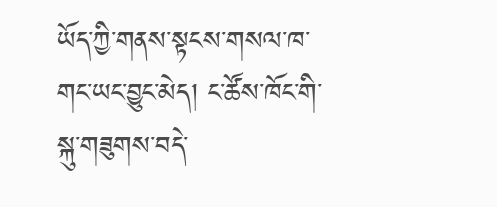ཡོད་ཀྱི་གནས་སྟངས་གསལ་ཁ་གང་ཡང་བྱུང་མེད། ང་ཚོས་ཁོང་གི་སྐུ་གཟུགས་བདེ་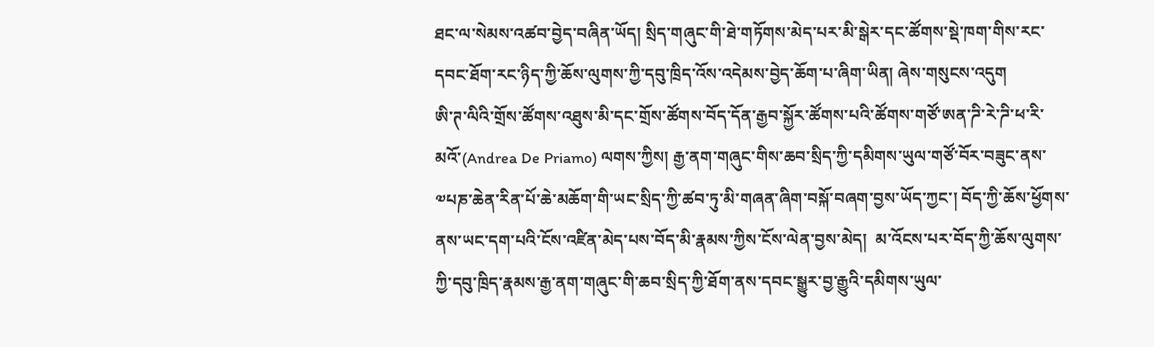ཐང་ལ་སེམས་འཚབ་བྱེད་བཞིན་ཡོད། སྲིད་གཞུང་གི་ཐེ་གཏོགས་མེད་པར་མི་སྒེར་དང་ཚོགས་སྡེ་ཁག་གིས་རང་དབང་ཐོག་རང་ཉིད་ཀྱི་ཆོས་ལུགས་ཀྱི་དབུ་ཁྲིད་འོས་འདེམས་བྱེད་ཆོག་པ་ཞིག་ཡིན། ཞེས་གསུངས་འདུག
ཨི་ཊ་ལིའི་གྲོས་ཚོགས་འཐུས་མི་དང་གྲོས་ཚོགས་བོད་དོན་རྒྱབ་སྐྱོར་ཚོགས་པའི་ཚོགས་གཙོ་ཨན་ཌི་རེ་ཌི་ཕ་རི་མའོ་(Andrea De Priamo) ལགས་ཀྱིས། རྒྱ་ནག་གཞུང་གིས་ཆབ་སྲིད་ཀྱི་དམིགས་ཡུལ་གཙོ་བོར་བཟུང་ནས་༧པཎ་ཆེན་རིན་པོ་ཆེ་མཆོག་གི་ཡང་སྲིད་ཀྱི་ཚབ་ཏུ་མི་གཞན་ཞིག་བསྐོ་བཞག་བྱས་ཡོད་ཀྱང་། བོད་ཀྱི་ཆོས་ཕྱོགས་ནས་ཡང་དག་པའི་ངོས་འཛིན་མེད་པས་བོད་མི་རྣམས་ཀྱིས་ངོས་ལེན་བྱས་མེད།  མ་འོངས་པར་བོད་ཀྱི་ཆོས་ལུགས་ཀྱི་དབུ་ཁྲིད་རྣམས་རྒྱ་ནག་གཞུང་གི་ཆབ་སྲིད་ཀྱི་ཐོག་ནས་དབང་སྒྱུར་བྱ་རྒྱུའི་དམིགས་ཡུལ་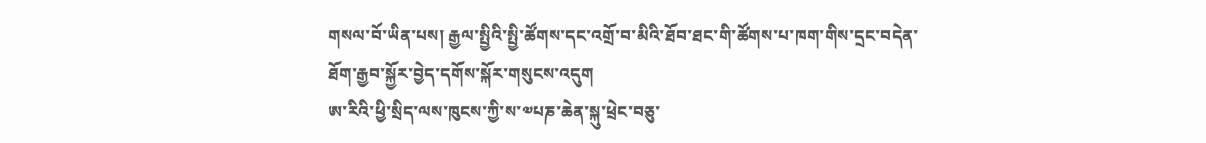གསལ་བོ་ཡིན་པས། རྒྱལ་སྤྱིའི་སྤྱི་ཚོགས་དང་འགྲོ་བ་མིའི་ཐོབ་ཐང་གི་ཚོགས་པ་ཁག་གིས་དྲང་བདེན་ཐོག་རྒྱབ་སྐྱོར་བྱེད་དགོས་སྐོར་གསུངས་འདུག
ཨ་རིའི་ཕྱི་སྲིད་ལས་ཁུངས་ཀྱི་ས་༧པཎ་ཆེན་སྐུ་ཕྲེང་བཅུ་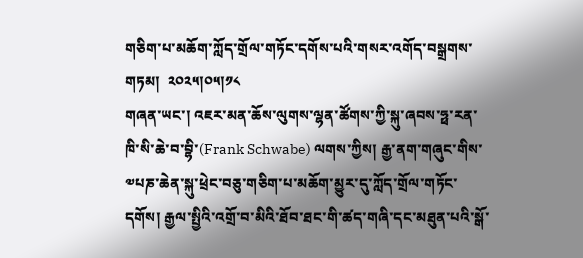གཅིག་པ་མཆོག་ཀློད་གྲོལ་གཏོང་དགོས་པའི་གསར་འགོད་བསྒྲགས་གཏམ།  ༢༠༢༥།༠༥།༡༨
གཞན་ཡང་། འཇར་མན་ཆོས་ལུགས་ལྷན་ཚོགས་ཀྱི་སྐུ་ཞབས་ཧྥ་རན་ཁི་སི་ཆེ་བ་བྷི་(Frank Schwabe) ལགས་ཀྱིས། རྒྱ་ནག་གཞུང་གིས་༧པཎ་ཆེན་སྐུ་ཕྲེང་བཅུ་གཅིག་པ་མཆོག་མྱུར་དུ་ཀློད་གྲོལ་གཏོང་དགོས། རྒྱལ་སྤྱིའི་འགྲོ་བ་མིའི་ཐོབ་ཐང་གི་ཚད་གཞི་དང་མཐུན་པའི་སྒོ་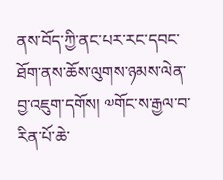ནས་བོད་ཀྱི་ནང་པར་རང་དབང་ཐོག་ནས་ཆོས་ལུགས་ཉམས་ལེན་བྱ་འཇུག་དགོས། ༧གོང་ས་རྒྱལ་བ་རིན་པོ་ཆེ་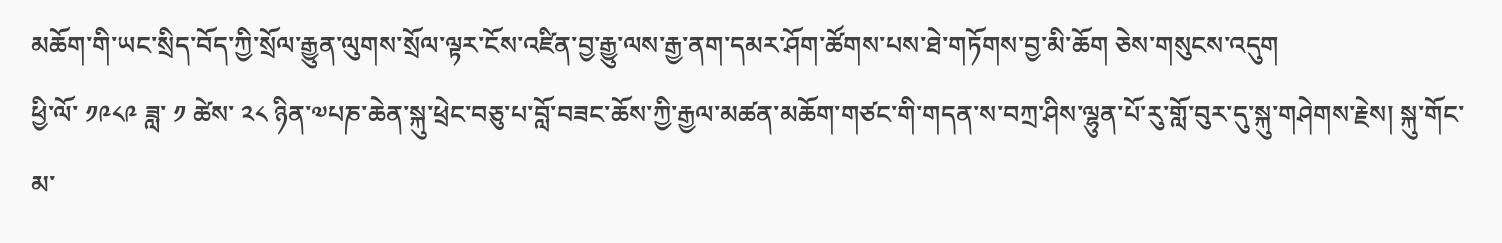མཆོག་གི་ཡང་སྲིད་བོད་ཀྱི་སྲོལ་རྒྱུན་ལུགས་སྲོལ་ལྟར་ངོས་འཛིན་བྱ་རྒྱུ་ལས་རྒྱ་ནག་དམར་ཤོག་ཚོགས་པས་ཐེ་གཏོགས་བྱ་མི་ཆོག ཅེས་གསུངས་འདུག
ཕྱི་ལོ་ ༡༩༨༩ ཟླ་ ༡ ཚེས་ ༢༨ ཉིན་༧པཎ་ཆེན་སྐུ་ཕྲེང་བཅུ་པ་བློ་བཟང་ཆོས་ཀྱི་རྒྱལ་མཚན་མཆོག་གཙང་གི་གདན་ས་བཀྲ་ཤིས་ལྷུན་པོ་རུ་གློ་བུར་དུ་སྐུ་གཤེགས་རྗེས། སྐུ་གོང་མ་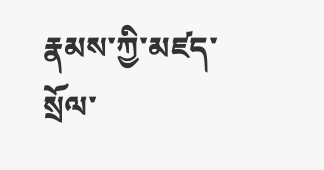རྣམས་ཀྱི་མཛད་སྲོལ་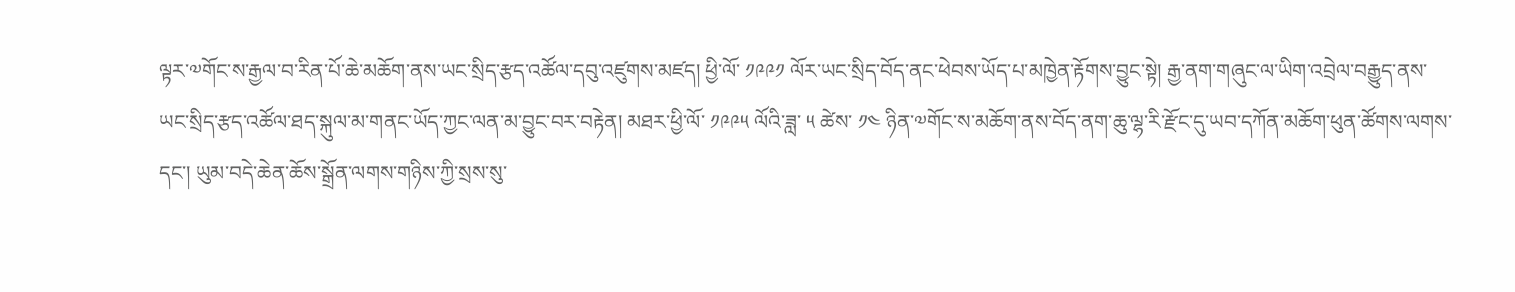ལྟར་༧གོང་ས་རྒྱལ་བ་རིན་པོ་ཆེ་མཆོག་ནས་ཡང་སྲིད་རྩད་འཚོལ་དབུ་འཛུགས་མཛད། ཕྱི་ལོ་ ༡༩༩༡ ལོར་ཡང་སྲིད་བོད་ནང་ཕེབས་ཡོད་པ་མཁྱེན་རྟོགས་བྱུང་སྟེ། རྒྱ་ནག་གཞུང་ལ་ཡིག་འབྲེལ་བརྒྱུད་ནས་ཡང་སྲིད་རྩད་འཚོལ་ཐད་སྐུལ་མ་གནང་ཡོད་ཀྱང་ལན་མ་བྱུང་བར་བརྟེན། མཐར་ཕྱི་ལོ་ ༡༩༩༥ ལོའི་ཟླ་ ༥ ཚེས་ ༡༤ ཉིན་༧གོང་ས་མཆོག་ནས་བོད་ནག་ཆུ་ལྷ་རི་རྫོང་དུ་ཡབ་དཀོན་མཆོག་ཕུན་ཚོགས་ལགས་དང་། ཡུམ་བདེ་ཆེན་ཆོས་སྒྲོན་ལགས་གཉིས་ཀྱི་སྲས་སུ་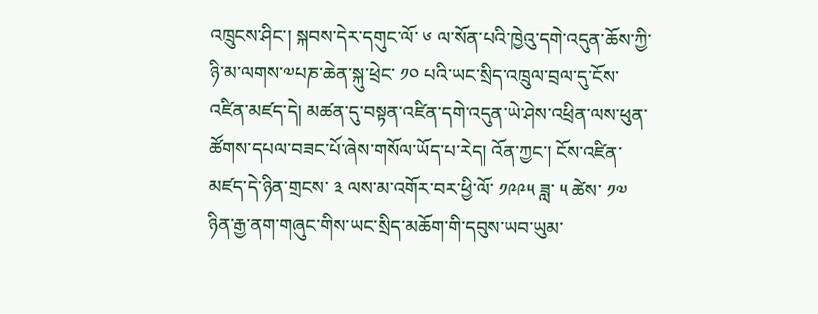འཁྲུངས་ཤིང་། སྐབས་དེར་དགུང་ལོ་ ༦ ལ་སོན་པའི་ཁྱེའུ་དགེ་འདུན་ཆོས་ཀྱི་ཉི་མ་ལགས་༧པཎ་ཆེན་སྐུ་ཕྲེང་ ༡༠ པའི་ཡང་སྲིད་འཁྲུལ་བྲལ་དུ་ངོས་འཛིན་མཛད་དེ། མཚན་དུ་བསྟན་འཛིན་དགེ་འདུན་ཡེ་ཤེས་འཕྲིན་ལས་ཕུན་ཚོགས་དཔལ་བཟང་པོ་ཞེས་གསོལ་ཡོད་པ་རེད། འོན་ཀྱང་། ངོས་འཛིན་མཛད་དེ་ཉིན་གྲངས་ ༣ ལས་མ་འགོར་བར་ཕྱི་ལོ་ ༡༩༩༥ ཟླ་ ༥ ཚེས་ ༡༧ ཉིན་རྒྱ་ནག་གཞུང་གིས་ཡང་སྲིད་མཆོག་གི་དབུས་ཡབ་ཡུམ་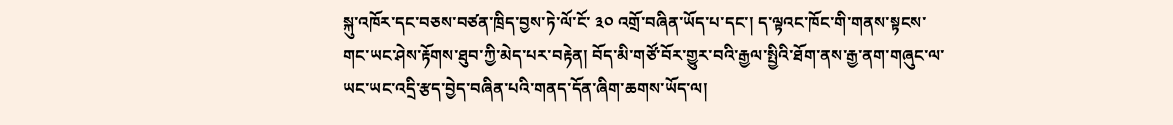སྐུ་འཁོར་དང་བཅས་བཙན་ཁྲིད་བྱས་ཏེ་ལོ་ངོ་ ༣༠ འགྲོ་བཞིན་ཡོད་པ་དང་། ད་ལྟའང་ཁོང་གི་གནས་སྟངས་གང་ཡང་ཤེས་རྟོགས་ཐུབ་ཀྱི་མེད་པར་བརྟེན། བོད་མི་གཙོ་བོར་གྱུར་བའི་རྒྱལ་སྤྱིའི་ཐོག་ནས་རྒྱ་ནག་གཞུང་ལ་ཡང་ཡང་འདྲི་རྩད་བྱེད་བཞིན་པའི་གནད་དོན་ཞིག་ཆགས་ཡོད་ལ།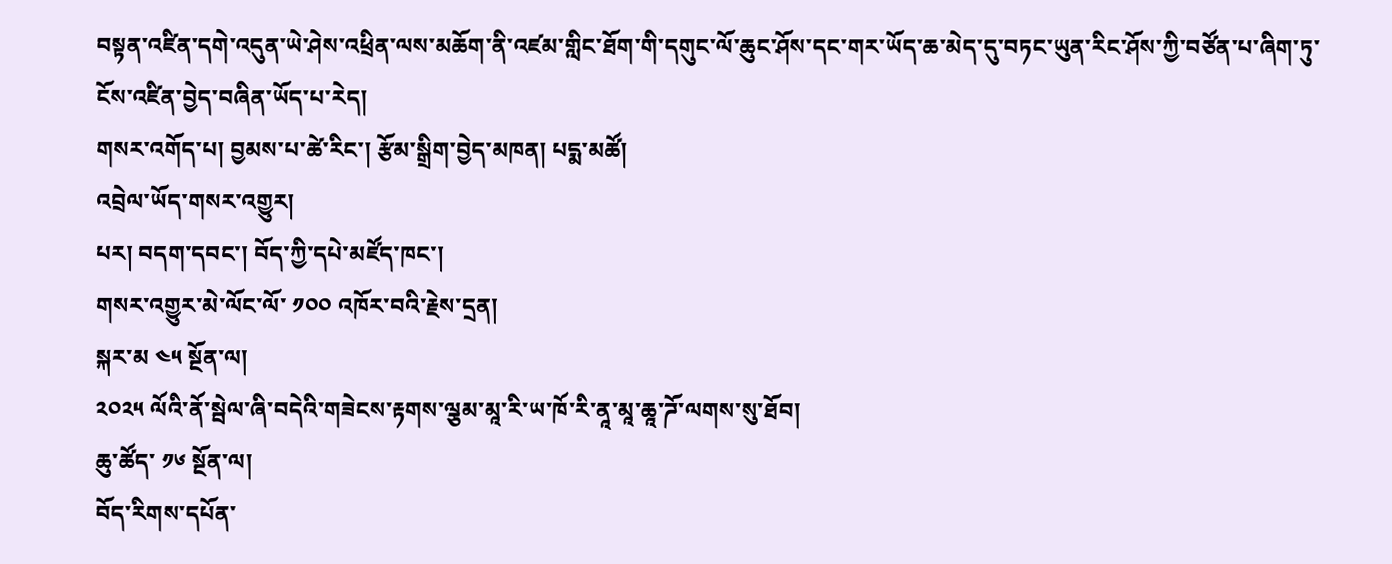བསྟན་འཛིན་དགེ་འདུན་ཡེ་ཤེས་འཕྲིན་ལས་མཆོག་ནི་འཛམ་གླིང་ཐོག་གི་དགུང་ལོ་ཆུང་ཤོས་དང་གར་ཡོད་ཆ་མེད་དུ་བཏང་ཡུན་རིང་ཤོས་ཀྱི་བཙོན་པ་ཞིག་ཏུ་ངོས་འཛིན་བྱེད་བཞིན་ཡོད་པ་རེད།
གསར་འགོད་པ། བྱམས་པ་ཚེ་རིང་། རྩོམ་སྒྲིག་བྱེད་མཁན། པདྨ་མཚོ།
འབྲེལ་ཡོད་གསར་འགྱུར།
པར། བདག་དབང་། བོད་ཀྱི་དཔེ་མཛོད་ཁང་།
གསར་འགྱུར་མེ་ལོང་ལོ་ ༡༠༠ འཁོར་བའི་རྗེས་དྲན།
སྐར་མ ༤༥ སྔོན་ལ།
༢༠༢༥ ལོའི་ནོ་སྦེལ་ཞི་བདེའི་གཟེངས་རྟགས་ལྕམ་མཱ་རི་ཡ་ཁོ་རི་ནཱ་མཱ་ཆཱ་ཌོ་ལགས་སུ་ཐོབ།
ཆུ་ཚོད་ ༡༦ སྔོན་ལ།
བོད་རིགས་དཔོན་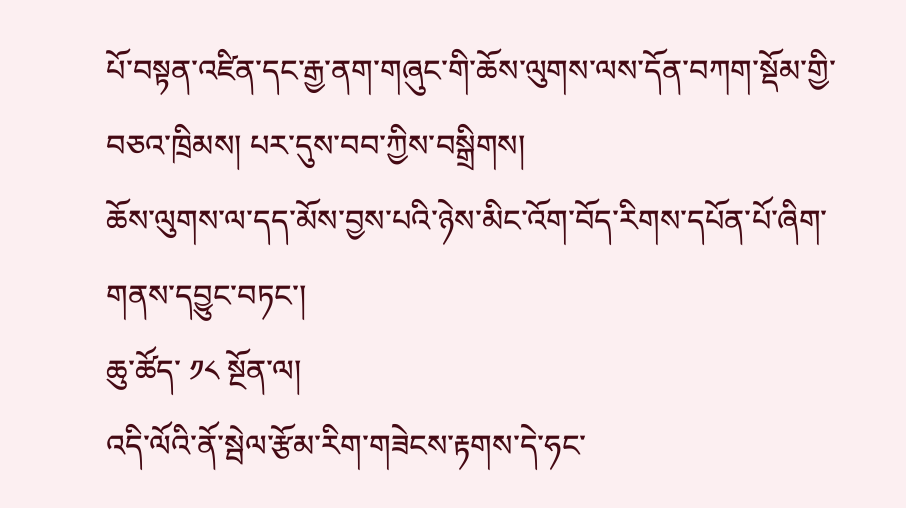པོ་བསྟན་འཛིན་དང་རྒྱ་ནག་གཞུང་གི་ཆོས་ལུགས་ལས་དོན་བཀག་སྡོམ་གྱི་བཅའ་ཁྲིམས། པར་དུས་བབ་ཀྱིས་བསྒྲིགས།
ཆོས་ལུགས་ལ་དད་མོས་བྱས་པའི་ཉེས་མིང་འོག་བོད་རིགས་དཔོན་པོ་ཞིག་གནས་དབྱུང་བཏང་།
ཆུ་ཚོད་ ༡༨ སྔོན་ལ།
འདི་ལོའི་ནོ་སྦེལ་རྩོམ་རིག་གཟེངས་རྟགས་དེ་ཧང་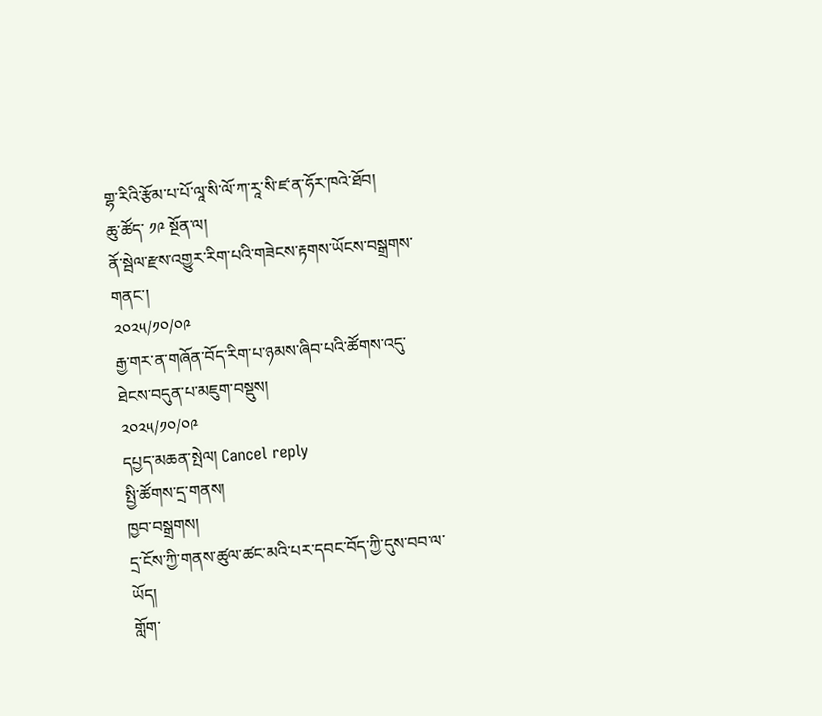གྷ་རིའི་རྩོམ་པ་པོ་ལཱ་སི་ལོ་ཀ་རཱ་སི་ཛ་ན་ཧོར་ཁའེ་ཐོབ།
ཆུ་ཚོད་ ༡༩ སྔོན་ལ།
ནོ་སྦེལ་རྫས་འགྱུར་རིག་པའི་གཟེངས་རྟགས་ཡོངས་བསྒྲགས་གནང་།
༢༠༢༥/༡༠/༠༩
རྒྱ་གར་ན་གཞོན་བོད་རིག་པ་ཉམས་ཞིབ་པའི་ཚོགས་འདུ་ཐེངས་བདུན་པ་མཇུག་བསྡུས།
༢༠༢༥/༡༠/༠༩
དཔྱད་མཆན་སྤེལ། Cancel reply
སྤྱི་ཚོགས་དྲ་གནས།
ཁྱབ་བསྒྲགས།
དྲ་ངོས་ཀྱི་གནས་ཚུལ་ཚང་མའི་པར་དབང་བོད་ཀྱི་དུས་བབ་ལ་ཡོད།
གློག་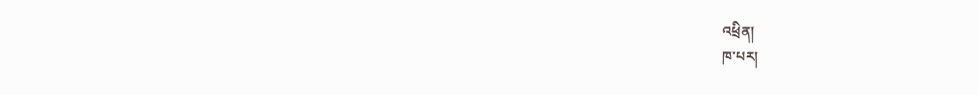འཕྲིན།
ཁ་པར།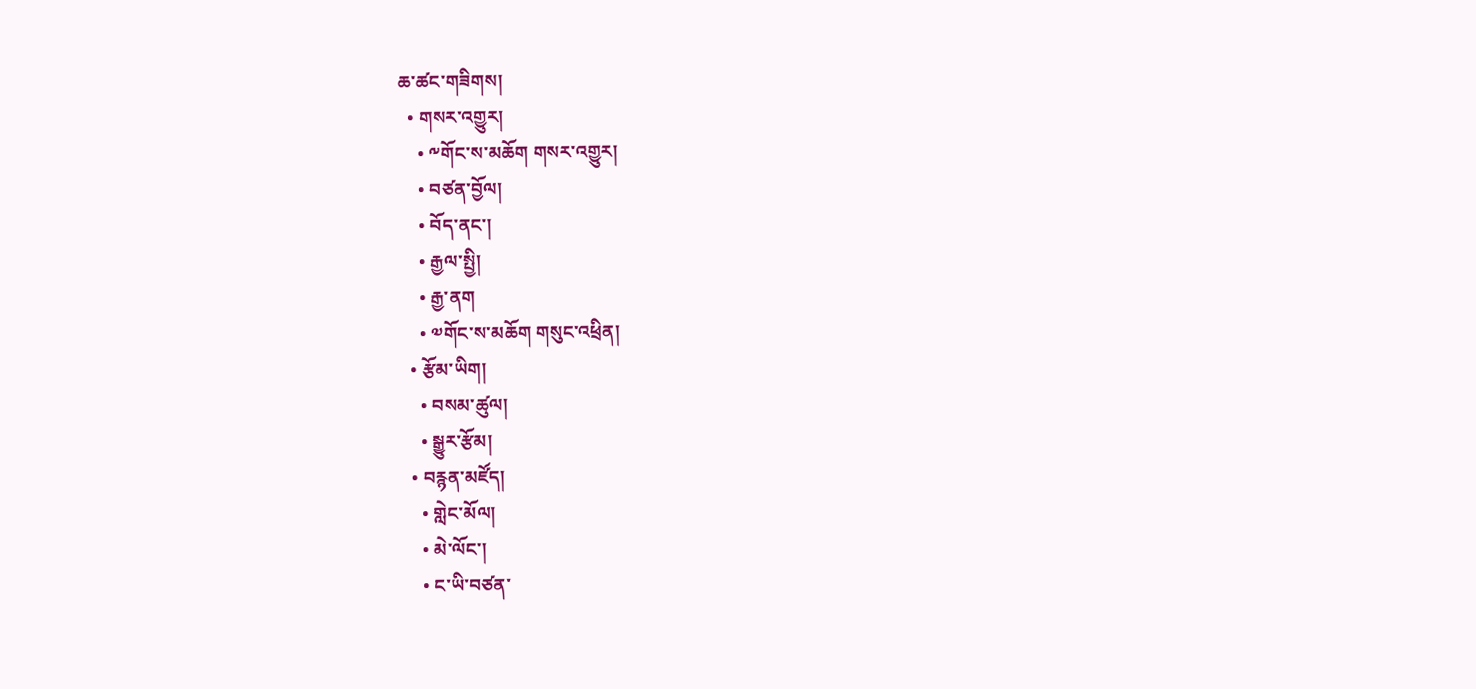ཆ་ཚང་གཟིགས།
  • གསར་འགྱུར།
    • ༸གོང་ས་མཆོག གསར་འགྱུར།
    • བཙན་བྱོལ།
    • བོད་ནང་།
    • རྒྱལ་སྤྱི།
    • རྒྱ་ནག
    • ༧གོང་ས་མཆོག གསུང་འཕྲིན།
  • རྩོམ་ཡིག།
    • བསམ་ཚུལ།
    • སྒྱུར་རྩོམ།
  • བརྙན་མཛོད།
    • གླེང་མོལ།
    • མེ་ལོང་།
    • ང་ཡི་བཙན་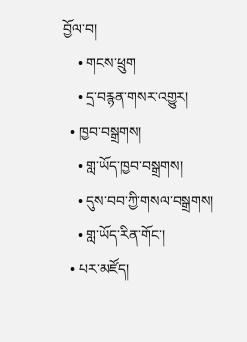བྱོལ་བ།
    • གངས་ཕྲུག
    • དྲ་བརྙན་གསར་འགྱུར།
  • ཁྱབ་བསྒྲགས།
    • གླ་ཡོད་ཁྱབ་བསྒྲགས།
    • དུས་བབ་ཀྱི་གསལ་བསྒྲགས།
    • གླ་ཡོད་རིན་གོང་།
  • པར་མཛོད།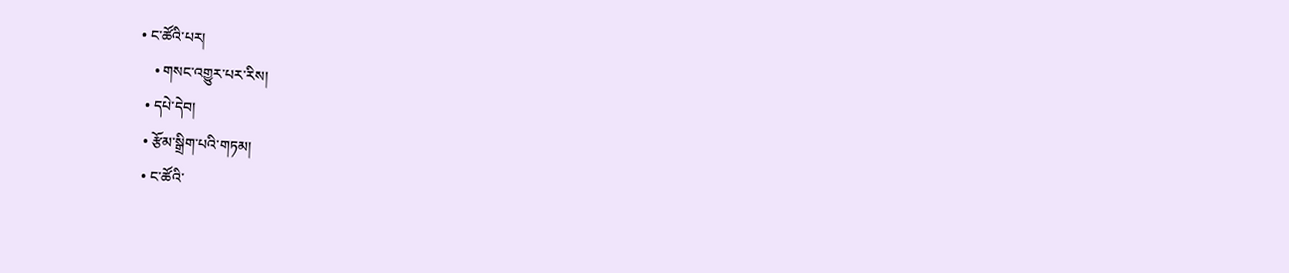• ང་ཚོའི་པར།
    • གསང་འགྱུར་པར་རིས།
  • དཔེ་དེབ།
  • རྩོམ་སྒྲིག་པའི་གཏམ།
  • ང་ཚོའི་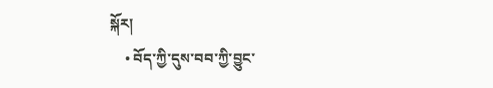སྐོར།
    • བོད་ཀྱི་དུས་བབ་ཀྱི་བྱུང་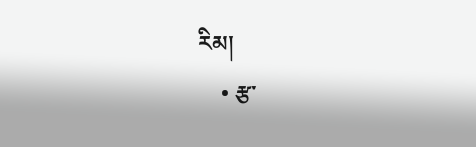རིམ།
    • རྩ་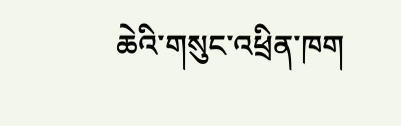ཆེའི་གསུང་འཕྲིན་ཁག